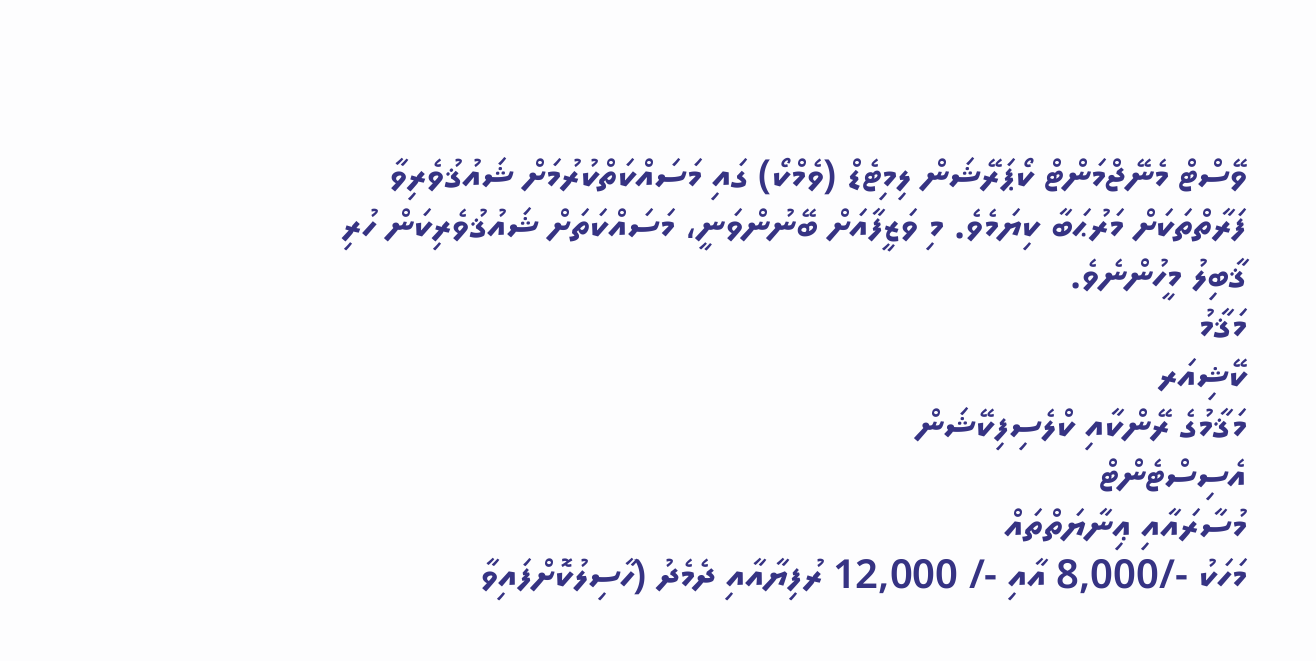ވޭސްޓް މެނޭޖްމަންޓް ކޯޕަރޭޝަން ލިމިޓެޑް (ވެމްކޯ) ގައި މަސައްކަތްކުރުމަށް ޝައުޤުވެރިވާ ފަރާތްތަކަށް މަރުޙަބާ ކިޔަމެވެ. މި ވަޒީފާއަށް ބޭނުންވަނީ، މަސައްކަތަށް ޝައުޤުވެރިކަން ހުރި ޤާބިލު މީހުންނެވެ.
މަޤާމު
ކޭޝިއަރ
މަޤާމުގެ ރޭންކާއި ކްލެސިފިކޭޝަން
އެސިސްޓެންޓް
މުސާރައާއި ޢިނާޔަތްތައް
މަހަކު -/8,000 އާއި -/ 12,000 ރުފިޔާއާއި ދެމެދު (ހާސިލުކޮށްފައިވާ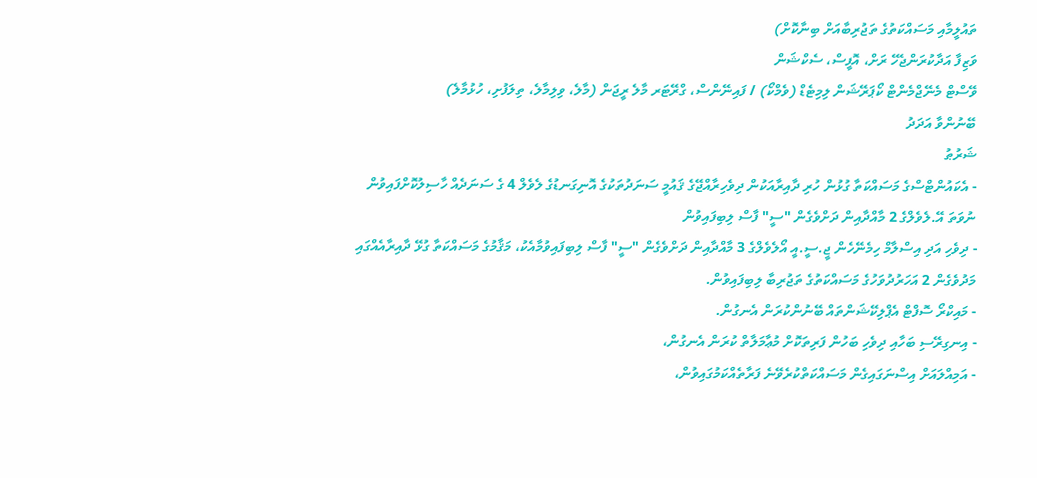ތައުލީމާއި މަސައްކަތުގެ ތަޖުރިބާއަށް ބިނާކޮށް)
ވަޒިފާ އަދާކުރަންޖެހޭ ރަށް، އޮފީސް، ސެކްޝަން
ވޭސްޓް މެނޭޖްމެންޓް ކޯޕަރޭޝަން ލިމިޓެޑް (ވެމްކޯ) / ފައިނޭންސް، ގްރޭޓަރ މާލެ ރީޖަން (މާލެ، ވިލިމާލެ، ތިލަފުށި، ހުޅުމާލެ)
ބޭނުންވާ އަދަދު
ޝަރުޠު
- އެކައުންޓްސްގެ މަސައްކަތާ ގުޅުން ހުރި ދާއިރާއަކުން ދިވެހިރާއްޖޭގެ ޤައުމީ ސަނަދުތަކުގެ އޮނިގަނޑުގެ ލެވެލް 4 ގެ ސަނަދެއް ހާސިލުކޮށްފައިވުން ނުވަތަ އޭ.ލެވެލްގެ 2 މާއްދާއިން ދަށްވެގެން "ސީ" ފާސް ލިބިފައިވުން
- ދިވެހި އަދި އިސްލާމް ހިމެނޭހެން ޖީ.ސީ.އީ އޯލެވެލްގެ 3 މާއްދާއިން ދަށްވެގެން "ސީ" ފާސް ލިބިފައިވުމާއެކު، މަޤާމުގެ މަސައްކަތާ ގުޅޭ ދާއިރާއެއްގައި މަދުވެގެން 2 އަހަރުދުވަހުގެ މަސައްކަތުގެ ތަޖުރިބާ ލިބިފައިވުން.
- މައިކްރޯ ސޮފްޓް އެޕްލިކޭޝަންތައް ބޭނުންކުރަން އެނގުން.
- އިނގިރޭސި ބަހާއި ދިވެހި ބަހުން ފަރިތަކޮށް މުޢާމަލާތް ކުރަން އެނގުން،
- އަމިއްލައަށް އިސްނަގައިގެން މަސައްކަތްކުރެވޭނެ ފަރާތެއްކަމުގައިވުން،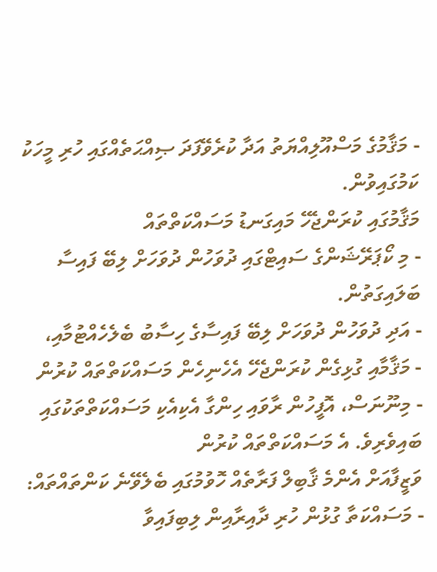- މަޤާމުގެ މަސްއޫލިއްޔަތު އަދާ ކުރެވޭފަދަ ޞިއްޙަތެއްގައި ހުރި މީހަކު ކަމުގައިވުން.
މަޤާމުގައި ކުރަންޖެހޭ މައިގަނޑު މަސައްކަތްތައް
- މި ކޯޕަރޭޝަންގެ ސައިޓްގައި ދުވަހުން ދުވަހަށް ލިބޭ ފައިސާ ބަލައިގަތުން.
- އަދި ދުވަހުން ދުވަހަށް ލިބޭ ފައިސާގެ ހިސާބު ބެލެހެއްޓުމާއި،
- މަޤާމާއި ގުޅިގެން ކުރަންޖެހޭ އެހެނިހެން މަސައްކަތްތައް ކުރުން
- މިނޫނަސް، އޮފީހުން ރާވައި ހިންގާ އެކިއެކި މަސައްކަތްތަކުގައި ބައިވެރިވެ. އެ މަސައްކަތްތައް ކުރުން
ވަޒީފާއަށް އެންމެ ޤާބިލް ފަރާތެއް ހޮވުމުގައި ބެލެވޭނެ ކަންތައްތައް:
- މަސައްކަތާ ގުޅުން ހުރި ދާއިރާއިން ލިބިފައިވާ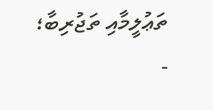ތަޢުލީމާއި ތަޖުރިބާ؛
-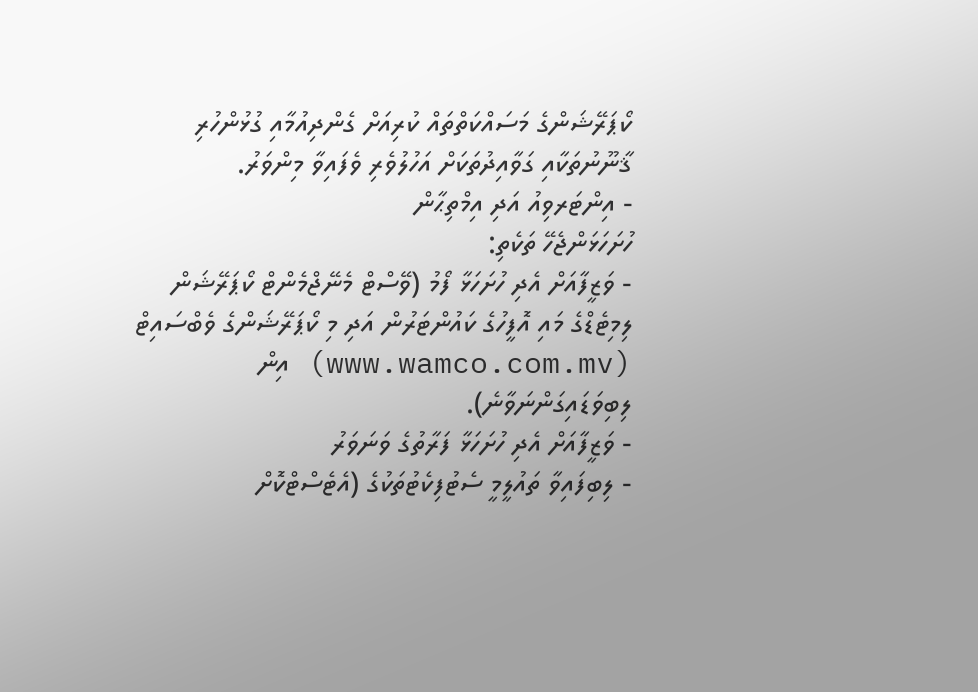ކޯޕަރޭޝަންގެ މަސައްކަތްތައް ކުރިއަށް ގެންދިއުމާއި ގުޅުންހުރި ޤާނޫނުތަކާއި ގަވާއިދުތަކަށް އަހުލުވެރި ވެފައިވާ މިންވަރު.
- އިންޓަރވިއު އަދި އިމްތިޙާން
ހުށަހަޅަންޖެހޭ ތަކެތި:
- ވަޒީފާއަށް އެދި ހުށަހަޅާ ފޯމު (ވޭސްޓް މެނޭޖްމެންޓް ކޯޕަރޭޝަން ލިމިޓެޑްގެ މައި އޮފީހުގެ ކައުންޓަރުން އަދި މި ކޯޕަރޭޝަންގެ ވެބްސައިޓް (www.wamco.com.mv) އިން ލިބިވަޑައިގަންނަވާނެ).
- ވަޒީފާއަށް އެދި ހުށަހަޅާ ފަރާތުގެ ވަނަވަރު
- ލިބިފައިވާ ތައުލީމީ ސެޓުފިކެޓުތަކުގެ (އެޓެސްޓްކޮށް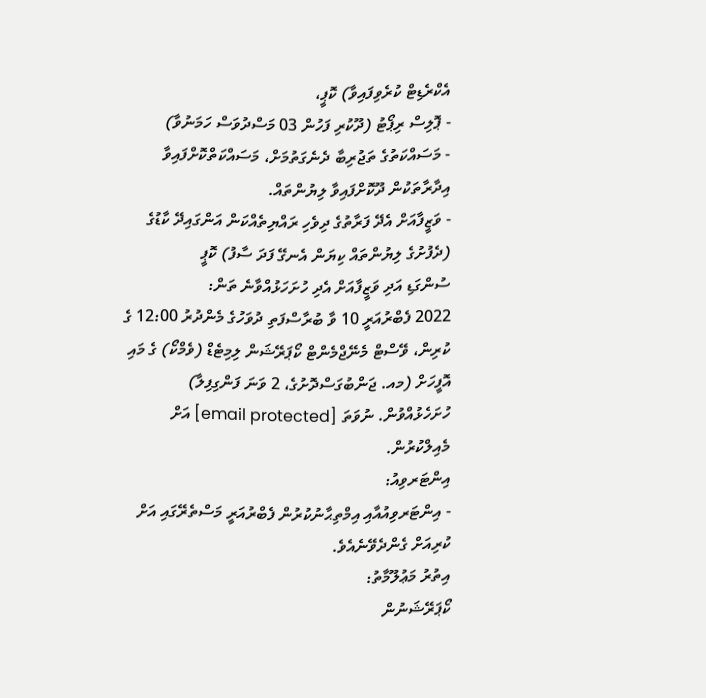އެކްރެޑިޓް ކުރެވިފައިވާ) ކޮޕީ،
- ޕޮލިސް ރިޕޯޓު (ދޫކުރި ފަހުން 03 މަސްދުވަސް ހަމަނުވާ)
- މަސައްކަތުގެ ތަޖުރިބާ ދެނެގަތުމަށް، މަސައްކަތްކޮށްފައިވާ އިދާރާތަކުން ދޫކޮށްފައިވާ ލިޔުންތައް.
- ވަޒީފާއަށް އެދޭ ފަރާތުގެ ދިވެހި ރައްޔިތެއްކަން އަންގައިދޭ ކާޑުގެ (ދެފުށުގެ ލިޔުންތައް ކިޔަން އެނގޭ ފަދަ ސާފު) ކޮޕީ
ސުންގަޑި އަދި ވަޒީފާއަށް އެދި ހުށަހަޅުއްވާނެ ތަން:
2022 ފެބްރުއަރީ 10 ވާ ބުރާސްފަތި ދުވަހުގެ މެންދުރު 12:00 ގެ ކުރިން، ވޭސްޓް މެނޭޖްމެންޓް ކޯޕަރޭޝަން ލިމިޓެޑް (ވެމްކޯ) ގެ މައި އޮފީހަށް (މއ. ޖަންބުގަސްދޮށުގެ، 2 ވަނަ ފަންގިފިލާ) ހުށަހެޅުއްވުން. ނުވަތަ [email protected] އަށް މެއިލްކުރުން.
އިންޓަރވިއު:
- އިންޓަރވިއުއާއި އިމްތިޙާނުކުރުން ފެބްރުއަރީ މަސްތެރޭގައި އަށް ކުރިއަށް ގެންދެވޭނެއެވެ.
އިތުރު މަޢުލޫމާތު:
ކޯޕަރޭޝަނުން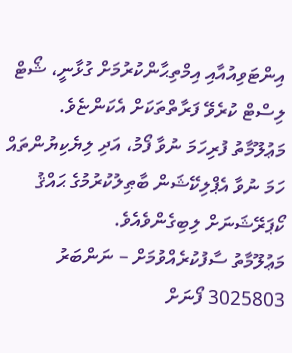އިންޓަވިއުއާއި އިމްތިޙާންކުރުމަށް ގުޅާނީ، ޝޯޓް ލިސްޓް ކުރެވޭ ފަރާތްތަކަށް އެކަންޏެވެ.
މަޢުލޫމާތު ފުރިހަމަ ނުވާ ފޯމު، އަދި ލިޔެކިޔުންތައް ހަމަ ނުވާ އެޕްލިކޭޝަން ބާޠިލުކުރުމުގެ ޙައްޤު ކޯޕަރޭޝަނަށް ލިބިގެންވެއެވެ.
މަޢުލޫމާތު ސާފުކުރެއްވުމަށް – ނަންބަރު 3025803 ފޯނަށް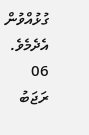ގުޅުއްވުން އެދެމެވެ.
06 ރަޖަބު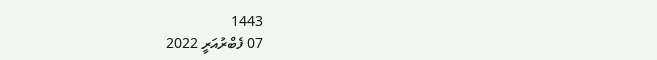1443
07 ފެބްރުއަރީ 2022